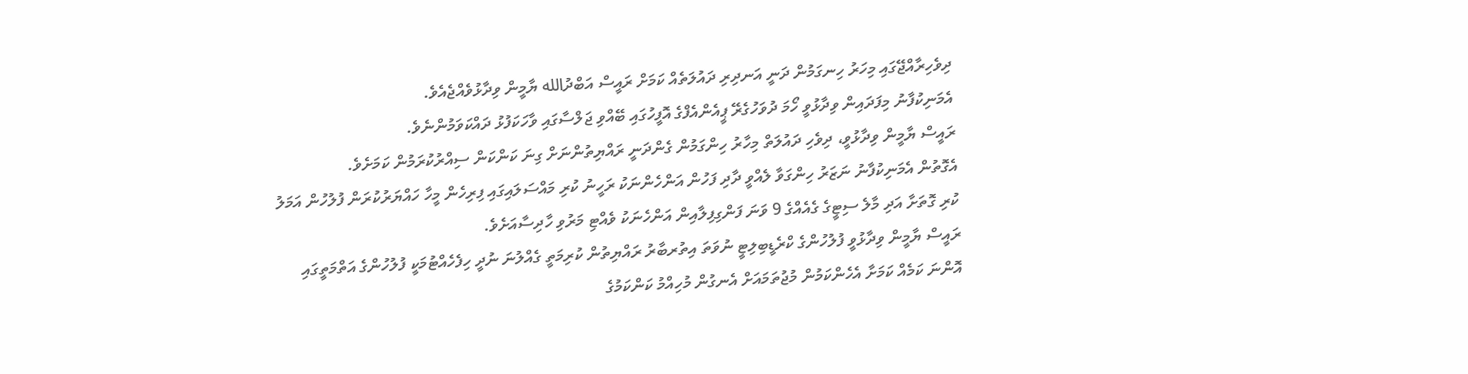ދިވެހިރާއްޖޭގައި މިހަރު ހިނގަމުން ދަނީ އަނދިރި ދައުލަތެއް ކަމަށް ރައީސް އަބްދުالله ޔާމީން ވިދާޅުވެއްޖެއެވެ.
އެމަނިކުފާނު މިފަދައިން ވިދާޅުވީ ހޯމަ ދުވަހުގެރޭ ޕީއެންއެފްގެ އޮފީހުގައި ބޭއްވި ޖަލްސާގައި ވާހަކަފުޅު ދައްކަވަމުންނެވެ.
ރައީސް ޔާމީން ވިދާޅުވީ، ދިވެހި ދައުލަތް މިހާރު ހިންގަމުން ގެންދަނީ ރައްޔިތުންނަށް ގިނަ ކަންކަން ސިއްރުކުރަމުން ކަމަށެވެ.
އެގޮތުން އެމަނިކުފާނު ނަޒަރު ހިންގަވާ ލެއްވީ ދާދި ފަހުން އަންހެންނަކު ރަހީނު ކުރި މައްސަލައިގައި ފިރިހެން މީހާ ހައްޔަރުކުރަން ފުލުހުން އަމަލު ކުރި ގޮތަށާ އަދި މާލެ ސިޓީގެ ގެއެއްގެ 9 ވަނަ ފަންގިފިލާއިން އަންހެނަކު ވެއްޓި މަރުވި ހާދިސާއަށެވެ.
ރައީސް ޔާމީން ވިދާޅުވީ ފުލުހުންގެ ކްރެޑީބިލިޓީ ނުވަތަ އިތުރބާރު ރައްޔިތުން ކުރިމަތީ ގެއްލުނަ ނުދީ ހިފެހެއްޓުމަކީ ފުލުހުންގެ އަތްމަތީގައި އޮންނަ ކަމެއް ކަމަށާ އެހެންކަމުން މުޖުތަމައަށް އެނގުން މުހިއްމު ކަންކަމުގެ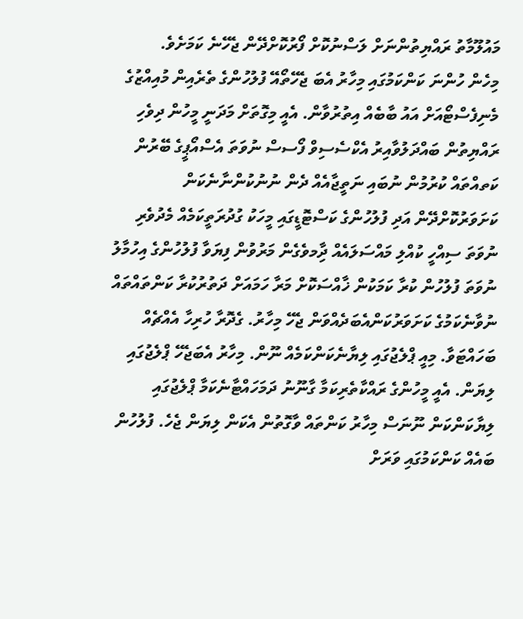މައުލޫމާތު ރައްޔިތުންނަށް ލަސްނުކޮށް ފޯރުކޮށްދޭން ޖެހޭނެ ކަމަށެވެ.
މިހެން ހުންނަ ކަންކަމުގައި މިހާރު އެބަ ޖެހޭތޯއޭ ފުލުހުންގެ ތެރެއިން މުއިއްޒުގެ މެނިފެސްޓޯއަށް އައު ބާބެއް އިތުރުވާން. އެއީ މިގޮތަށް މަދަނީ މީހުން ދިވެހި ރައްޔިތުން ބައްދަލުވާއިރު އެކްސެސިވް ފޯސސް ނުވަތަ އެސްއޯޕީގެ ބޭރުން ކަތއްތައް ކުރުމުން ނުބައި ނަތީޖާއެއް ދެން ނުނުކުންނާނެކަން ކަށަވަރުކޮށްދޭން އަދި ފުލުހުންގެ ކަސްޓޮޑީގައި މީހަކު ގުދުރަތީކަމެއް މެދުވެރި ނުވަތަ ސިއްހީ ކުއްލި މައްސަލައެއް ދިާމވެގެން މަރުވުން ފިޔަވާ ފުލުހުންގެ އިހުމާލު ނުވަތަ ފުލުހުން ކުރާ ކަމަކުން ޚާއްސަކޮށް މަރާ ހަމައަށް ދަތުރުކުރާ ކަންތައްތައް ނުވާނެކަމުގެ ކަށަވަރުކަންއެބަދެއްވަން ޖެހޭ މިހާރު. ގެދޮރާ ހުރިހާ އެއްޗެއް ބަހައްޓަވާ. މިއީ ޕްލެޖުގައި ލިޔާނެކަންކަމެއް ނޫން. މިހާރު އެބަޖެހޭ ޕްލެޖުގައި ލިޔަން. އެއީ މީހުންގެ ރައްކާތެރިކަމާ ގާނޫނު ދަމަހައްޓާނެކަމާ ޕްލެޖުގައި ލިޔާކަންކަން ނޫނަސް މިހާރު ކަންތައް ވާގޮތުން އެކަން ލިޔަން ޖެހެ. ފުލުހުން ބައެއް ކަންކަމުގައި ވަރަށް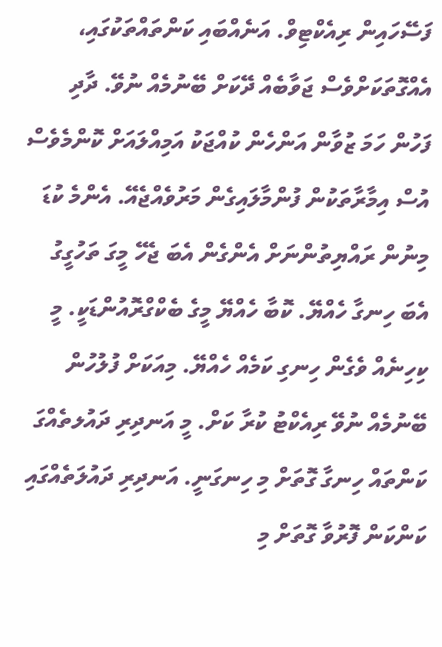ފަސޭހައިން ރިއެކްޓިވް. އަނެއްބައި ކަންތައްތަކުގައި، އެއްގޮތަކަށްވެސް ޖަވާބެއް ދޭކަށް ބޭނުމެއް ނުވޭ. ދާދި ފަހުން ހަމަ ޒުވާން އަންހެން ކުއްޖަކު އަމިއްލައަށް ކޮންމެވެސް އުސް އިމާރާތަކުން ފުންމާލައިގެން މަރުވެއްޖެއޭ. އެންމެ ކުޑަ މިނުން ރައްޔިތުންނަށް އެންގެން އެބަ ޖެހޭ މީގަ ތަހުގީގު އެބަ ހިނގާ ހެއްޔޭ. ކޮބާ ހެއްޔޭ މީގެ ބެކްގްރޮއުންޑަކީ. މީ ކިހިނެއް ވެގެން ހިނގި ކަމެއް ހެއްޔޭ. މިއަކަށް ފުލުހުން ބޭނުމެއް ނުވޭ ރިއެކްޓު ކުރާ ކަށް. މީ އަނދިރި ދައުލތެއްގަ ކަންތައް ހިނގާ ގޮތަށް މި ހިނގަނީ. އަނދިރި ދައުލަތެއްގައި ކަންކަން ފޮރުވާ ގޮތަށް މި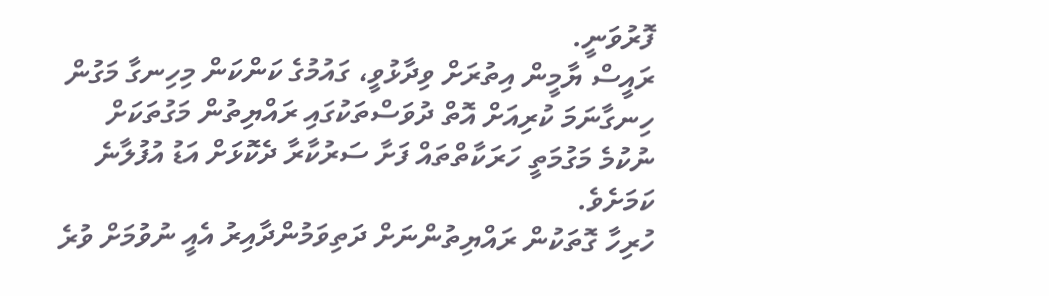ފޮރުވަނީ.
ރައީސް ޔާމީން އިތުރަށް ވިދާޅުވީ، ގައުމުގެ ކަންކަން މިހިނގާ މަގުން ހިނގާނަމަ ކުރިއަށް އޮތް ދުވަސްތަކުގައި ރައްޔިތުން މަގުތަކަށް ނުކުމެ މަގުމަތީ ހަރަކާތްތައް ފަށާ ސަރުކާރާ ދެކޮޅަށް އަޑު އުފުލާނެ ކަމަށެވެ.
ހުރިހާ ގޮތަކުން ރައްޔިތުންނަށް ދަތިވަމުންދާއިރު އެއީ ނުވުމަށް ވުރެ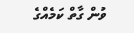ވުން ގާތް ކަމެއްގެ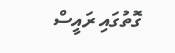ގޮތުގައި ރައީސް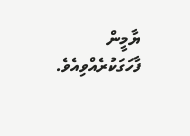ޔާމީން ފާހަގަކުރެއްވިއެވެ.